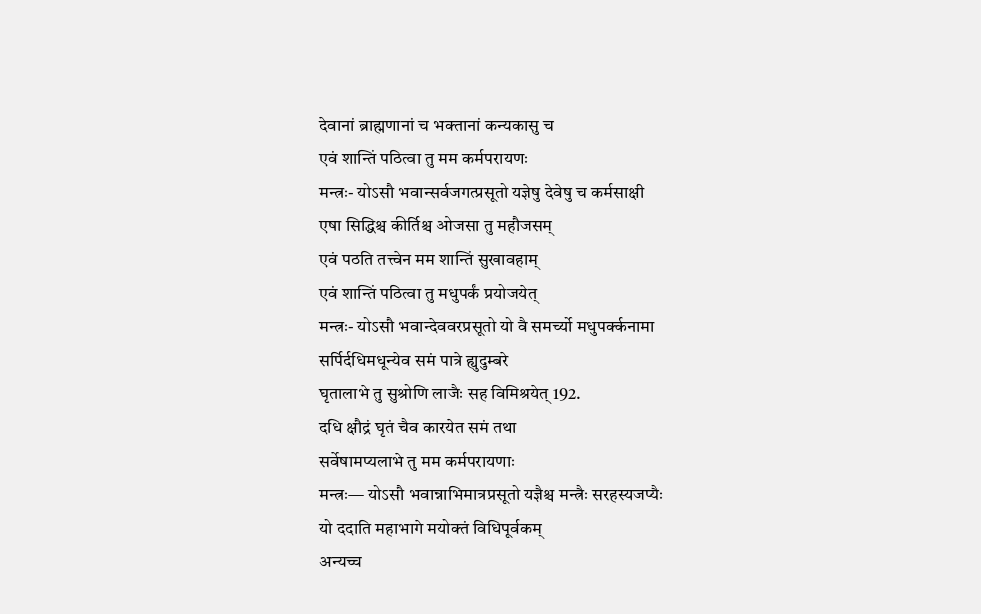देवानां ब्राह्मणानां च भक्तानां कन्यकासु च
एवं शान्तिं पठित्वा तु मम कर्मपरायणः
मन्त्रः- योऽसौ भवान्सर्वजगत्प्रसूतो यज्ञेषु देवेषु च कर्मसाक्षी
एषा सिद्धिश्च कीर्तिश्च ओजसा तु महौजसम्
एवं पठति तत्त्वेन मम शान्तिं सुखावहाम्
एवं शान्तिं पठित्वा तु मधुपर्कं प्रयोजयेत्
मन्त्रः- योऽसौ भवान्देववरप्रसूतो यो वै समर्च्यो मधुपर्क्कनामा
सर्पिर्दधिमधून्येव समं पात्रे ह्युदुम्बरे
घृतालाभे तु सुश्रोणि लाजैः सह विमिश्रयेत् 192.
दधि क्षौद्रं घृतं चैव कारयेत समं तथा
सर्वेषामप्यलाभे तु मम कर्मपरायणाः
मन्त्रः— योऽसौ भवान्नाभिमात्रप्रसूतो यज्ञैश्च मन्त्रैः सरहस्यजप्यैः
यो ददाति महाभागे मयोक्तं विधिपूर्वकम्
अन्यच्च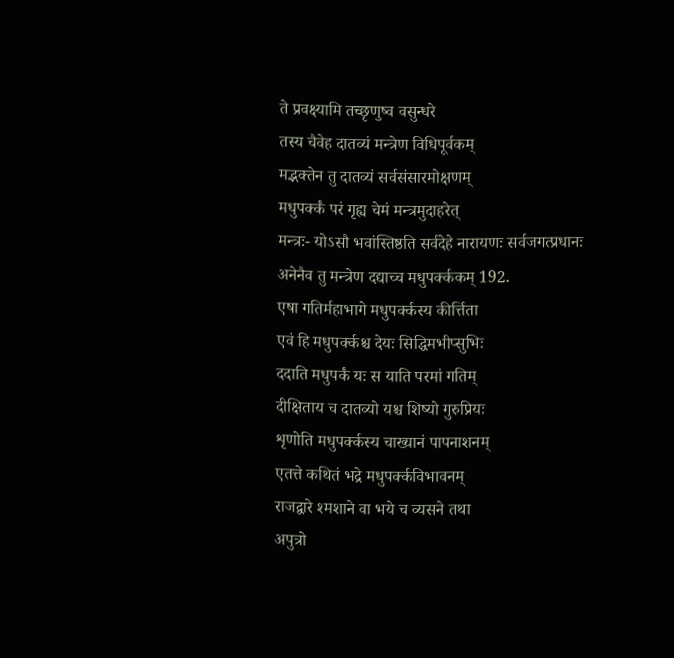ते प्रवक्ष्यामि तच्छृणुष्व वसुन्धरे
तस्य चैवेह दातव्यं मन्त्रेण विधिपूर्वकम्
मद्भक्तेन तु दातव्यं सर्वसंसारमोक्षणम्
मधुपर्क्कं परं गृह्य चेमं मन्त्रमुदाहरेत्
मन्त्रः- योऽसौ भवांस्तिष्ठति सर्वदेहे नारायणः सर्वजगत्प्रधानः
अनेनैव तु मन्त्रेण दद्याच्च मधुपर्क्ककम् 192.
एषा गतिर्महाभागे मधुपर्क्कस्य कीर्त्तिता
एवं हि मधुपर्क्कश्च देयः सिद्धिमभीप्सुभिः
ददाति मधुपर्कं यः स याति परमां गतिम्
दीक्षिताय च दातव्यो यश्च शिष्यो गुरुप्रियः
शृणोति मधुपर्क्कस्य चाख्यानं पापनाशनम्
एतत्ते कथितं भद्रे मधुपर्क्कविभावनम्
राजद्वारे श्मशाने वा भये च व्यसने तथा
अपुत्रो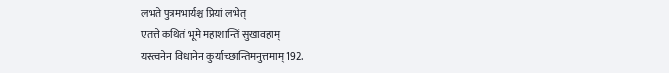लभते पुत्रमभार्यश्च प्रियां लभेत्
एतत्ते कथितं भूमे महाशान्तिं सुखावहाम्
यस्त्वनेन विधानेन कुर्याच्छान्तिमनुत्तमाम् 192.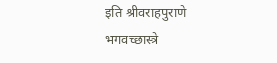इति श्रीवराहपुराणे भगवच्छास्त्रे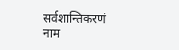सर्वशान्तिकरणं नाम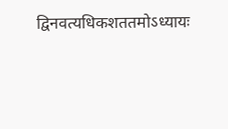द्विनवत्यधिकशततमोऽध्यायः